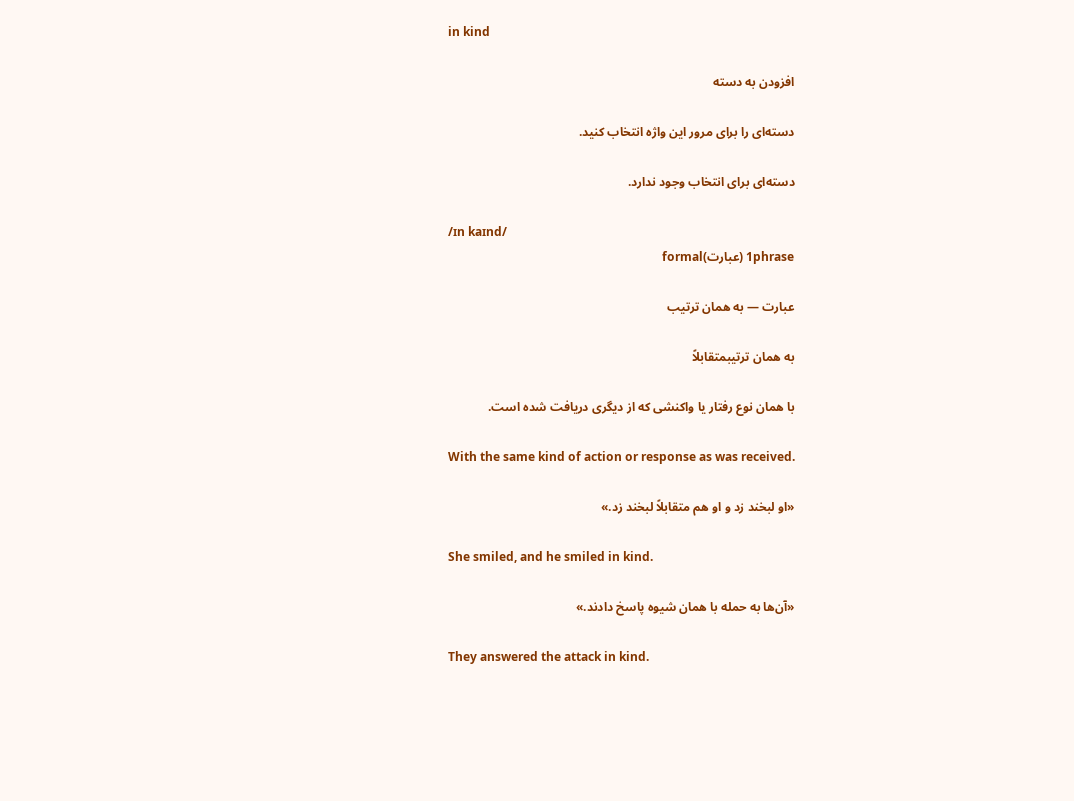in kind

افزودن به دسته

دسته‌ای را برای مرور این واژه انتخاب کنید.

دسته‌ای برای انتخاب وجود ندارد.

/ɪn kaɪnd/
1phrase (عبارت)formal

عبارت — به همان ترتیب

به همان ترتیبمتقابلاً

با همان نوع رفتار یا واکنشی که از دیگری دریافت شده است.

With the same kind of action or response as was received.

«او لبخند زد و او هم متقابلاً لبخند زد.»

She smiled, and he smiled in kind.

«آن‌ها به حمله با همان شیوه پاسخ دادند.»

They answered the attack in kind.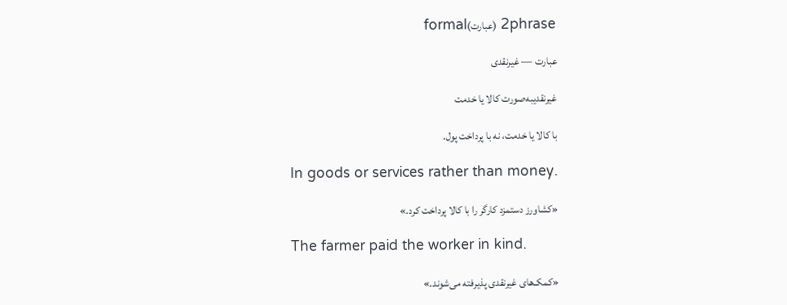2phrase (عبارت)formal

عبارت — غیرنقدی

غیرنقدیبه‌صورت کالا یا خدمت

با کالا یا خدمت، نه با پرداخت پول.

In goods or services rather than money.

«کشاورز دستمزد کارگر را با کالا پرداخت کرد.»

The farmer paid the worker in kind.

«کمک‌های غیرنقدی پذیرفته می‌شوند.»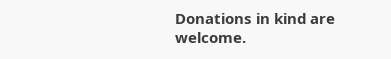Donations in kind are welcome.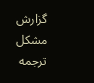گزارش مشکل ترجمه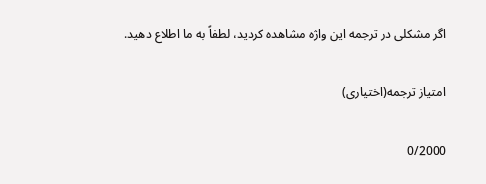اگر مشکلی در ترجمه این واژه مشاهده کردید، لطفاً به ما اطلاع دهید.

امتیاز ترجمه(اختیاری)

0/2000